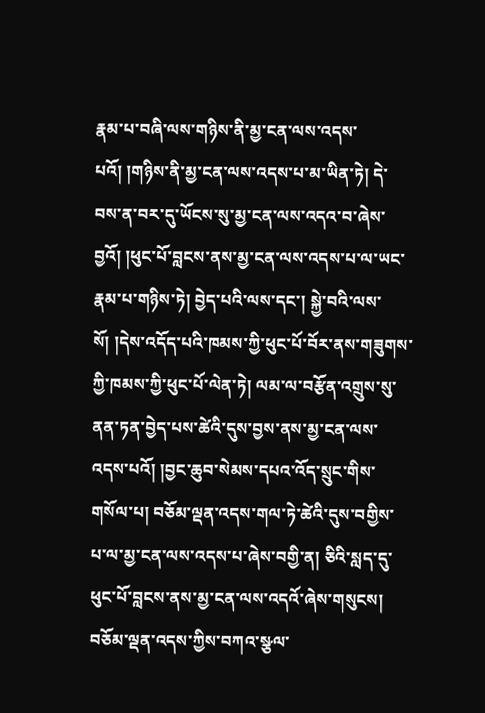རྣམ་པ་བཞི་ལས་གཉིས་ནི་མྱ་ངན་ལས་འདས་པའོ། །གཉིས་ནི་མྱ་ངན་ལས་འདས་པ་མ་ཡིན་ཏེ། དེ་བས་ན་བར་དུ་ཡོངས་སུ་མྱ་ངན་ལས་འདའ་བ་ཞེས་བྱའོ། །ཕུང་པོ་བླངས་ནས་མྱ་ངན་ལས་འདས་པ་ལ་ཡང་རྣམ་པ་གཉིས་ཏེ། བྱེད་པའི་ལས་དང་། སྐྱེ་བའི་ལས་སོ། །དེས་འདོད་པའི་ཁམས་ཀྱི་ཕུང་པོ་བོར་ནས་གཟུགས་ཀྱི་ཁམས་ཀྱི་ཕུང་པོ་ལེན་ཏེ། ལམ་ལ་བརྩོན་འགྲུས་སུ་ནན་ཏན་བྱེད་པས་ཚེའི་དུས་བྱས་ནས་མྱ་ངན་ལས་འདས་པའོ། །བྱང་ཆུབ་སེམས་དཔའ་འོད་སྲུང་གིས་གསོལ་པ། བཅོམ་ལྡན་འདས་གལ་ཏེ་ཚེའི་དུས་བགྱིས་པ་ལ་མྱ་ངན་ལས་འདས་པ་ཞེས་བགྱི་ན། ཅིའི་སླད་དུ་ཕུང་པོ་བླངས་ནས་མྱ་ངན་ལས་འདའོ་ཞེས་གསུངས། བཅོམ་ལྡན་འདས་ཀྱིས་བཀའ་སྩལ་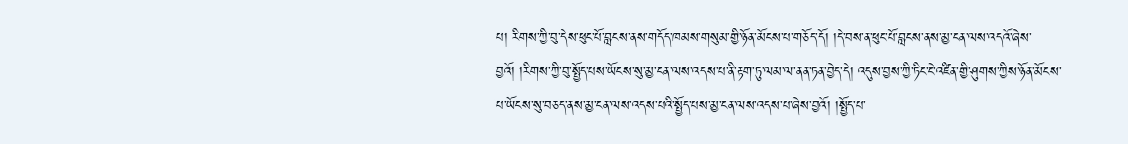པ། རིགས་ཀྱི་བུ་དེས་ཕུང་པོ་བླངས་ནས་གདོད་ཁམས་གསུམ་གྱི་ཉོན་མོངས་པ་གཅོད་དོ། །དེ་བས་ན་ཕུང་པོ་བླངས་ནས་མྱ་ངན་ལས་འདའོ་ཞེས་བྱའོ། །རིགས་ཀྱི་བུ་སྤྱོད་པས་ཡོངས་སུ་མྱ་ངན་ལས་འདས་པ་ནི་རྟག་ཏུ་ལམ་ལ་ནན་ཏན་བྱེད་དེ། འདུས་བྱས་ཀྱི་ཏིང་ངེ་འཛིན་གྱི་ཤུགས་ཀྱིས་ཉོན་མོངས་པ་ཡོངས་སུ་བཅད་ནས་མྱ་ངན་ལས་འདས་པའི་སྤྱོད་པས་མྱ་ངན་ལས་འདས་པ་ཞེས་བྱའོ། །སྤྱོད་པ་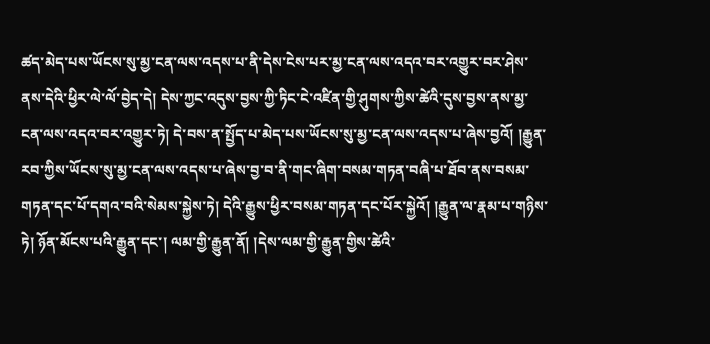ཚད་མེད་པས་ཡོངས་སུ་མྱ་ངན་ལས་འདས་པ་ནི་དེས་ངེས་པར་མྱ་ངན་ལས་འདའ་བར་འགྱུར་བར་ཤེས་ནས་དེའི་ཕྱིར་ལེ་ལོ་བྱེད་དེ། དེས་ཀྱང་འདུས་བྱས་ཀྱི་ཏིང་ངེ་འཛིན་གྱི་ཤུགས་ཀྱིས་ཚེའི་དུས་བྱས་ནས་མྱ་ངན་ལས་འདའ་བར་འགྱུར་ཏེ། དེ་བས་ན་སྤྱོད་པ་མེད་པས་ཡོངས་སུ་མྱ་ངན་ལས་འདས་པ་ཞེས་བྱའོ། །རྒྱུན་རབ་ཀྱིས་ཡོངས་སུ་མྱ་ངན་ལས་འདས་པ་ཞེས་བྱ་བ་ནི་གང་ཞིག་བསམ་གཏན་བཞི་པ་ཐོབ་ནས་བསམ་གཏན་དང་པོ་དགའ་བའི་སེམས་སྐྱེས་ཏེ། དེའི་རྒྱུས་ཕྱིར་བསམ་གཏན་དང་པོར་སྐྱེའོ། །རྒྱུན་ལ་རྣམ་པ་གཉིས་ཏེ། ཉོན་མོངས་པའི་རྒྱུན་དང་། ལམ་གྱི་རྒྱུན་ནོ། །དེས་ལམ་གྱི་རྒྱུན་གྱིས་ཚེའི་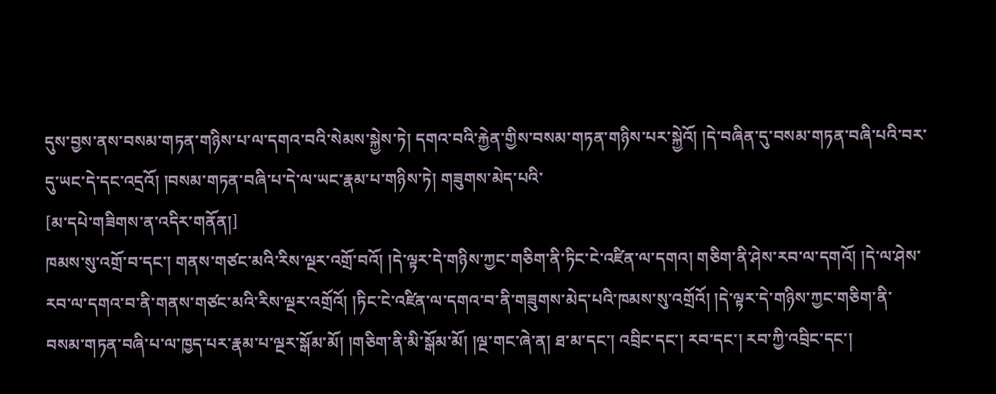དུས་བྱས་ནས་བསམ་གཏན་གཉིས་པ་ལ་དགའ་བའི་སེམས་སྐྱེས་ཏེ། དགའ་བའི་རྐྱེན་གྱིས་བསམ་གཏན་གཉིས་པར་སྐྱེའོ། །དེ་བཞིན་དུ་བསམ་གཏན་བཞི་པའི་བར་དུ་ཡང་དེ་དང་འདྲའོ། །བསམ་གཏན་བཞི་པ་དེ་ལ་ཡང་རྣམ་པ་གཉིས་ཏེ། གཟུགས་མེད་པའི་
[མ་དཔེ་གཟིགས་ན་འདིར་གནོན།]
ཁམས་སུ་འགྲོ་བ་དང་། གནས་གཙང་མའི་རིས་ལྔར་འགྲོ་བའོ། །དེ་ལྟར་དེ་གཉིས་ཀྱང་གཅིག་ནི་ཏིང་ངེ་འཛིན་ལ་དགའ། གཅིག་ནི་ཤེས་རབ་ལ་དགའོ། །དེ་ལ་ཤེས་རབ་ལ་དགའ་བ་ནི་གནས་གཙང་མའི་རིས་ལྔར་འགྲོའོ། །ཏིང་ངེ་འཛིན་ལ་དགའ་བ་ནི་གཟུགས་མེད་པའི་ཁམས་སུ་འགྲོའོ། །དེ་ལྟར་དེ་གཉིས་ཀྱང་གཅིག་ནི་བསམ་གཏན་བཞི་པ་ལ་ཁྱད་པར་རྣམ་པ་ལྔར་སྒོམ་མོ། །གཅིག་ནི་མི་སྒོམ་མོ། །ལྔ་གང་ཞེ་ན། ཐ་མ་དང་། འབྲིང་དང་། རབ་དང་། རབ་ཀྱི་འབྲིང་དང་།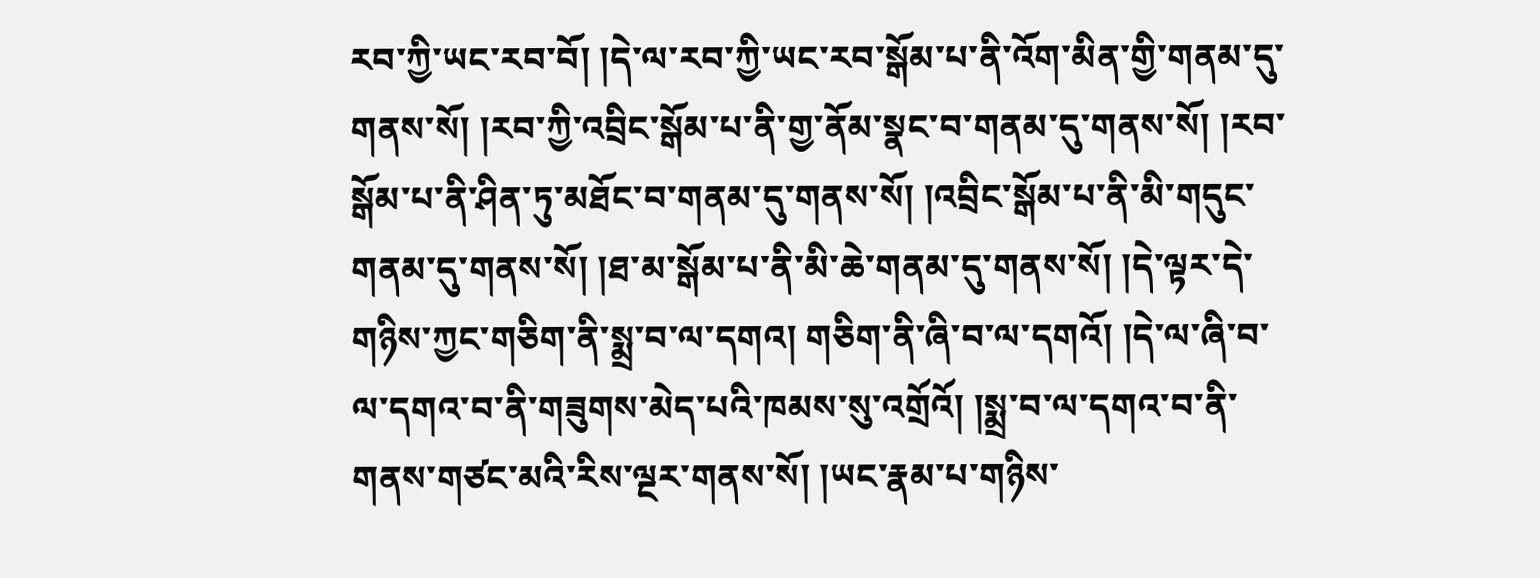རབ་ཀྱི་ཡང་རབ་བོ། །དེ་ལ་རབ་ཀྱི་ཡང་རབ་སྒོམ་པ་ནི་འོག་མིན་གྱི་གནམ་དུ་གནས་སོ། །རབ་ཀྱི་འབྲིང་སྒོམ་པ་ནི་གྱ་ནོམ་སྣང་བ་གནམ་དུ་གནས་སོ། །རབ་སྒོམ་པ་ནི་ཤིན་ཏུ་མཐོང་བ་གནམ་དུ་གནས་སོ། །འབྲིང་སྒོམ་པ་ནི་མི་གདུང་གནམ་དུ་གནས་སོ། །ཐ་མ་སྒོམ་པ་ནི་མི་ཆེ་གནམ་དུ་གནས་སོ། །དེ་ལྟར་དེ་གཉིས་ཀྱང་གཅིག་ནི་སྨྲ་བ་ལ་དགའ། གཅིག་ནི་ཞི་བ་ལ་དགའོ། །དེ་ལ་ཞི་བ་ལ་དགའ་བ་ནི་གཟུགས་མེད་པའི་ཁམས་སུ་འགྲོའོ། །སྨྲ་བ་ལ་དགའ་བ་ནི་གནས་གཙང་མའི་རིས་ལྔར་གནས་སོ། །ཡང་རྣམ་པ་གཉིས་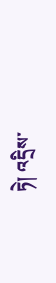ཏེ། འདྲིས་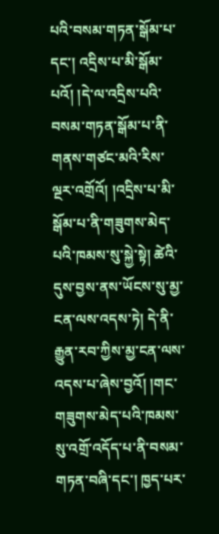པའི་བསམ་གཏན་སྒོམ་པ་དང་། འདྲིས་པ་མི་སྒོམ་པའོ། །དེ་ལ་འདྲིས་པའི་བསམ་གཏན་སྒོམ་པ་ནི་གནས་གཙང་མའི་རིས་ལྔར་འགྲོའོ། །འདྲིས་པ་མི་སྒོམ་པ་ནི་གཟུགས་མེད་པའི་ཁམས་སུ་སྐྱེ་སྟེ། ཚེའི་དུས་བྱས་ནས་ཡོངས་སུ་མྱ་ངན་ལས་འདས་ཏེ། དེ་ནི་རྒྱུན་རབ་ཀྱིས་མྱ་ངན་ལས་འདས་པ་ཞེས་བྱའོ། །གང་གཟུགས་མེད་པའི་ཁམས་སུ་འགྲོ་འདོད་པ་ནི་བསམ་གཏན་བཞི་དང་། ཁྱད་པར་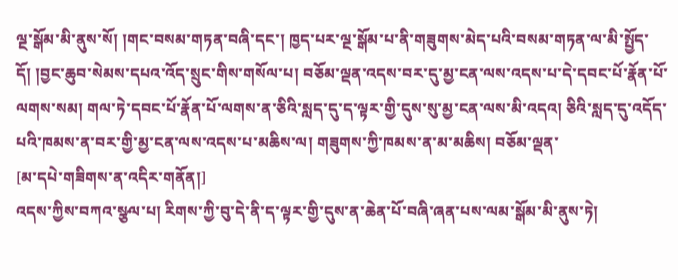ལྔ་སྒོམ་མི་ནུས་སོ། །གང་བསམ་གཏན་བཞི་དང་། ཁྱད་པར་ལྔ་སྒོམ་པ་ནི་གཟུགས་མེད་པའི་བསམ་གཏན་ལ་མི་སྤྱོད་དོ། །བྱང་ཆུབ་སེམས་དཔའ་འོད་སྲུང་གིས་གསོལ་པ། བཅོམ་ལྡན་འདས་བར་དུ་མྱ་ངན་ལས་འདས་པ་དེ་དབང་པོ་རྣོན་པོ་ལགས་སམ། གལ་ཏེ་དབང་པོ་རྣོན་པོ་ལགས་ན་ཅིའི་སླད་དུ་ད་ལྟར་གྱི་དུས་སུ་མྱ་ངན་ལས་མི་འདའ། ཅིའི་སླད་དུ་འདོད་པའི་ཁམས་ན་བར་གྱི་མྱ་ངན་ལས་འདས་པ་མཆིས་ལ། གཟུགས་ཀྱི་ཁམས་ན་མ་མཆིས། བཅོམ་ལྡན་
[མ་དཔེ་གཟིགས་ན་འདིར་གནོན།]
འདས་ཀྱིས་བཀའ་སྩལ་པ། རིགས་ཀྱི་བུ་དེ་ནི་ད་ལྟར་གྱི་དུས་ན་ཆེན་པོ་བཞི་ཞན་པས་ལམ་སྒོམ་མི་ནུས་ཏེ།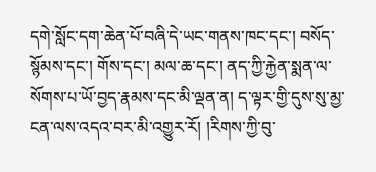དགེ་སློང་དག་ཆེན་པོ་བཞི་དེ་ཡང་གནས་ཁང་དང་། བསོད་སྙོམས་དང་། གོས་དང་། མལ་ཆ་དང་། ནད་ཀྱི་རྐྱེན་སྨན་ལ་སོགས་པ་ཡོ་བྱད་རྣམས་དང་མི་ལྡན་ན། ད་ལྟར་གྱི་དུས་སུ་མྱ་ངན་ལས་འདའ་བར་མི་འགྱུར་རོ། །རིགས་ཀྱི་བུ་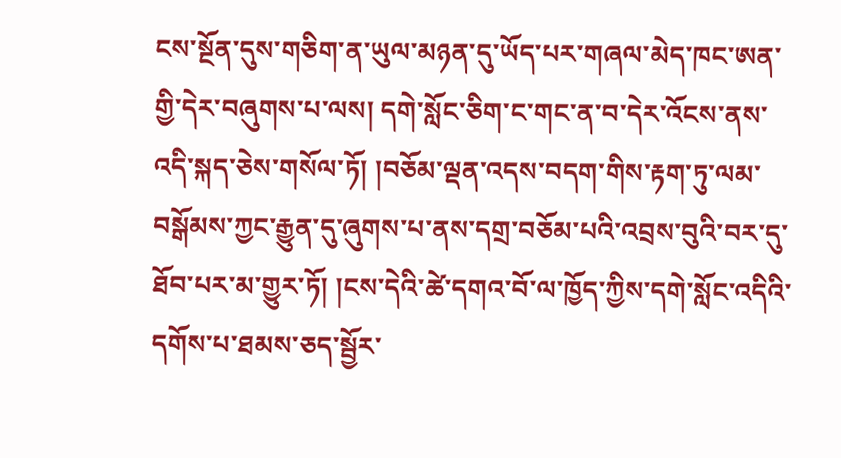ངས་སྔོན་དུས་གཅིག་ན་ཡུལ་མཉན་དུ་ཡོད་པར་གཞལ་མེད་ཁང་ཨན་གྱི་དེར་བཞུགས་པ་ལས། དགེ་སློང་ཅིག་ང་གང་ན་བ་དེར་འོངས་ནས་འདི་སྐད་ཅེས་གསོལ་ཏོ། །བཅོམ་ལྡན་འདས་བདག་གིས་རྟག་ཏུ་ལམ་བསྒོམས་ཀྱང་རྒྱུན་དུ་ཞུགས་པ་ནས་དགྲ་བཅོམ་པའི་འབྲས་བུའི་བར་དུ་ཐོབ་པར་མ་གྱུར་ཏོ། །ངས་དེའི་ཚེ་དགའ་བོ་ལ་ཁྱོད་ཀྱིས་དགེ་སློང་འདིའི་དགོས་པ་ཐམས་ཅད་སྦྱོར་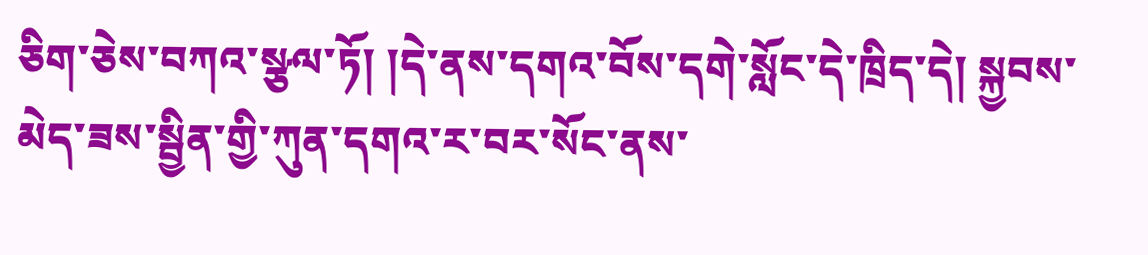ཅིག་ཅེས་བཀའ་སྩལ་ཏོ། །དེ་ནས་དགའ་བོས་དགེ་སློང་དེ་ཁྲིད་དེ། སྐྱབས་མེད་ཟས་སྦྱིན་གྱི་ཀུན་དགའ་ར་བར་སོང་ནས་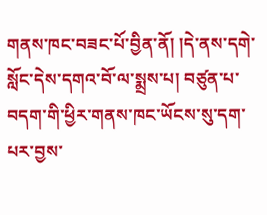གནས་ཁང་བཟང་པོ་བྱིན་ནོ། །དེ་ནས་དགེ་སློང་དེས་དགའ་བོ་ལ་སྨྲས་པ། བཙུན་པ་བདག་གི་ཕྱིར་གནས་ཁང་ཡོངས་སུ་དག་པར་བྱས་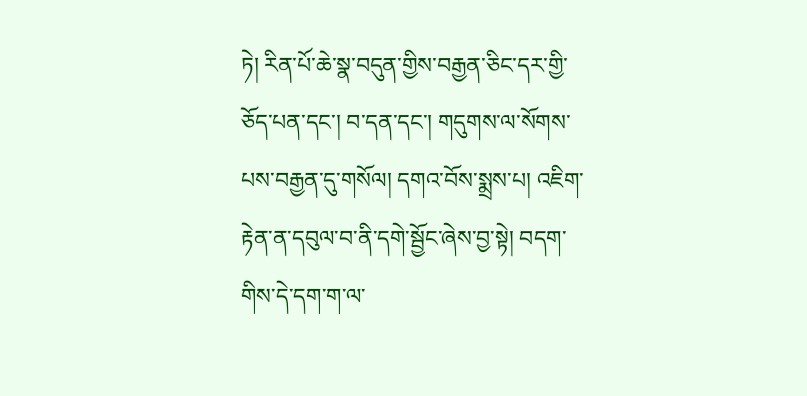ཏེ། རིན་པོ་ཆེ་སྣ་བདུན་གྱིས་བརྒྱན་ཅིང་དར་གྱི་ཅོད་པན་དང་། བ་དན་དང་། གདུགས་ལ་སོགས་པས་བརྒྱན་དུ་གསོལ། དགའ་བོས་སྨྲས་པ། འཇིག་རྟེན་ན་དབུལ་བ་ནི་དགེ་སྦྱོང་ཞེས་བྱ་སྟེ། བདག་གིས་དེ་དག་ག་ལ་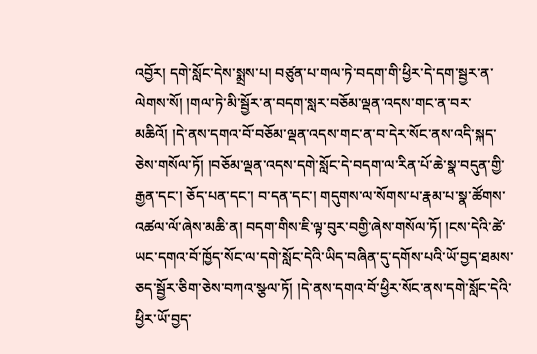འབྱོར། དགེ་སློང་དེས་སྨྲས་པ། བཙུན་པ་གལ་ཏེ་བདག་གི་ཕྱིར་དེ་དག་སྦྱར་ན་ལེགས་སོ། །གལ་ཏེ་མི་སྦྱོར་ན་བདག་སླར་བཅོམ་ལྡན་འདས་གང་ན་བར་མཆིའོ། །དེ་ནས་དགའ་བོ་བཅོམ་ལྡན་འདས་གང་ན་བ་དེར་སོང་ནས་འདི་སྐད་ཅེས་གསོལ་ཏོ། །བཅོམ་ལྡན་འདས་དགེ་སློང་དེ་བདག་ལ་རིན་པོ་ཆེ་སྣ་བདུན་གྱི་རྒྱན་དང་། ཅོད་པན་དང་། བ་དན་དང་། གདུགས་ལ་སོགས་པ་རྣམ་པ་སྣ་ཚོགས་འཚལ་ལོ་ཞེས་མཆི་ན། བདག་གིས་ཇི་ལྟ་བུར་བགྱི་ཞེས་གསོལ་ཏོ། །ངས་དེའི་ཚེ་ཡང་དགའ་བོ་ཁྱོད་སོང་ལ་དགེ་སློང་དེའི་ཡིད་བཞིན་དུ་དགོས་པའི་ཡོ་བྱད་ཐམས་ཅད་སྦྱོར་ཅིག་ཅེས་བཀའ་སྩལ་ཏོ། །དེ་ནས་དགའ་བོ་ཕྱིར་སོང་ནས་དགེ་སློང་དེའི་ཕྱིར་ཡོ་བྱད་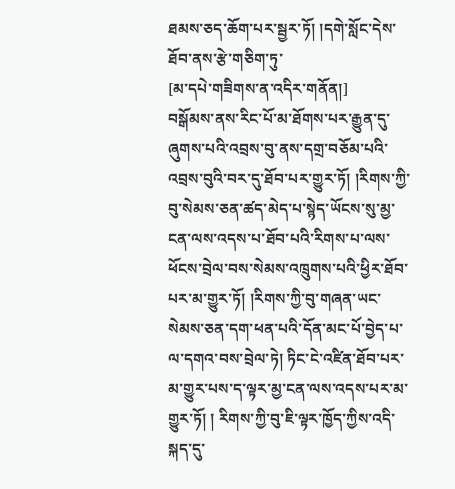ཐམས་ཅད་ཆོག་པར་སྦྱར་ཏོ། །དགེ་སློང་དེས་ཐོབ་ནས་རྩེ་གཅིག་ཏུ་
[མ་དཔེ་གཟིགས་ན་འདིར་གནོན།]
བསྒོམས་ནས་རིང་པོ་མ་ཐོགས་པར་རྒྱུན་དུ་ཞུགས་པའི་འབྲས་བུ་ནས་དགྲ་བཅོམ་པའི་འབྲས་བུའི་བར་དུ་ཐོབ་པར་གྱུར་ཏོ། །རིགས་ཀྱི་བུ་སེམས་ཅན་ཚད་མེད་པ་སྙེད་ཡོངས་སུ་མྱ་ངན་ལས་འདས་པ་ཐོབ་པའི་རིགས་པ་ལས་ཕོངས་བྲེལ་བས་སེམས་འཁྲུགས་པའི་ཕྱིར་ཐོབ་པར་མ་གྱུར་ཏོ། །རིགས་ཀྱི་བུ་གཞན་ཡང་སེམས་ཅན་དག་ཕན་པའི་དོན་མང་པོ་བྱེད་པ་ལ་དགའ་བས་བྲེལ་ཏེ། ཏིང་ངེ་འཛིན་ཐོབ་པར་མ་གྱུར་པས་ད་ལྟར་མྱ་ངན་ལས་འདས་པར་མ་གྱུར་ཏོ། ། རིགས་ཀྱི་བུ་ཇི་ལྟར་ཁྱོད་ཀྱིས་འདི་སྐད་དུ་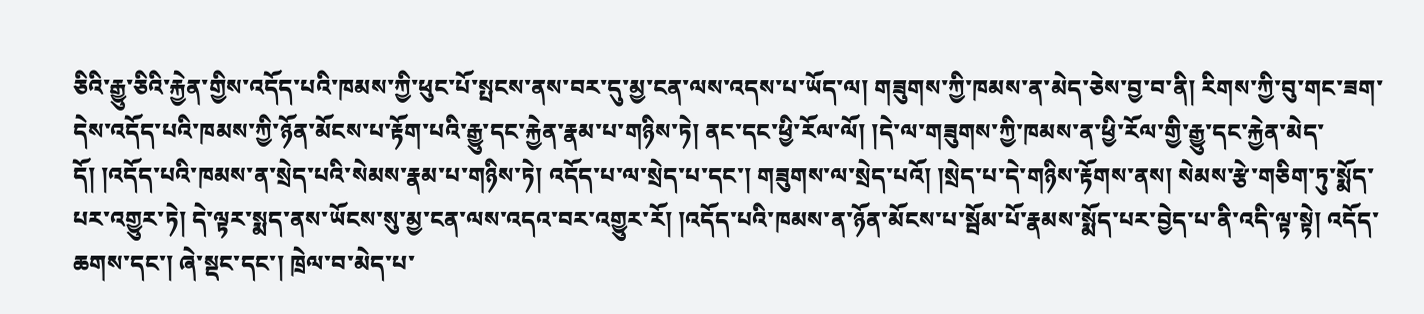ཅིའི་རྒྱུ་ཅིའི་རྐྱེན་གྱིས་འདོད་པའི་ཁམས་ཀྱི་ཕུང་པོ་སྤངས་ནས་བར་དུ་མྱ་ངན་ལས་འདས་པ་ཡོད་ལ། གཟུགས་ཀྱི་ཁམས་ན་མེད་ཅེས་བྱ་བ་ནི། རིགས་ཀྱི་བུ་གང་ཟག་དེས་འདོད་པའི་ཁམས་ཀྱི་ཉོན་མོངས་པ་རྟོག་པའི་རྒྱུ་དང་རྐྱེན་རྣམ་པ་གཉིས་ཏེ། ནང་དང་ཕྱི་རོལ་ལོ། །དེ་ལ་གཟུགས་ཀྱི་ཁམས་ན་ཕྱི་རོལ་གྱི་རྒྱུ་དང་རྐྱེན་མེད་དོ། །འདོད་པའི་ཁམས་ན་སྲེད་པའི་སེམས་རྣམ་པ་གཉིས་ཏེ། འདོད་པ་ལ་སྲེད་པ་དང་། གཟུགས་ལ་སྲེད་པའོ། །སྲེད་པ་དེ་གཉིས་རྟོགས་ནས། སེམས་རྩེ་གཅིག་ཏུ་སྨོད་པར་འགྱུར་ཏེ། དེ་ལྟར་སྨད་ནས་ཡོངས་སུ་མྱ་ངན་ལས་འདའ་བར་འགྱུར་རོ། །འདོད་པའི་ཁམས་ན་ཉོན་མོངས་པ་སྦོམ་པོ་རྣམས་སྨོད་པར་བྱེད་པ་ནི་འདི་ལྟ་སྟེ། འདོད་ཆགས་དང་། ཞེ་སྡང་དང་། ཁྲེལ་བ་མེད་པ་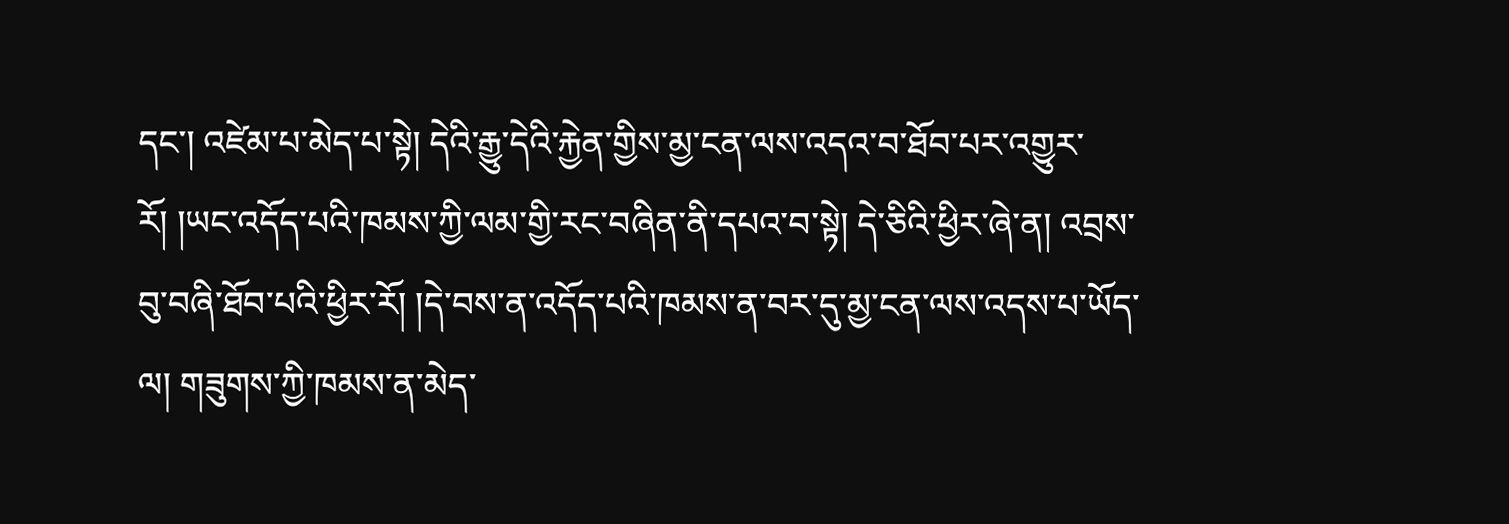དང་། འཛེམ་པ་མེད་པ་སྟེ། དེའི་རྒྱུ་དེའི་རྐྱེན་གྱིས་མྱ་ངན་ལས་འདའ་བ་ཐོབ་པར་འགྱུར་རོ། །ཡང་འདོད་པའི་ཁམས་ཀྱི་ལམ་གྱི་རང་བཞིན་ནི་དཔའ་བ་སྟེ། དེ་ཅིའི་ཕྱིར་ཞེ་ན། འབྲས་བུ་བཞི་ཐོབ་པའི་ཕྱིར་རོ། །དེ་བས་ན་འདོད་པའི་ཁམས་ན་བར་དུ་མྱ་ངན་ལས་འདས་པ་ཡོད་ལ། གཟུགས་ཀྱི་ཁམས་ན་མེད་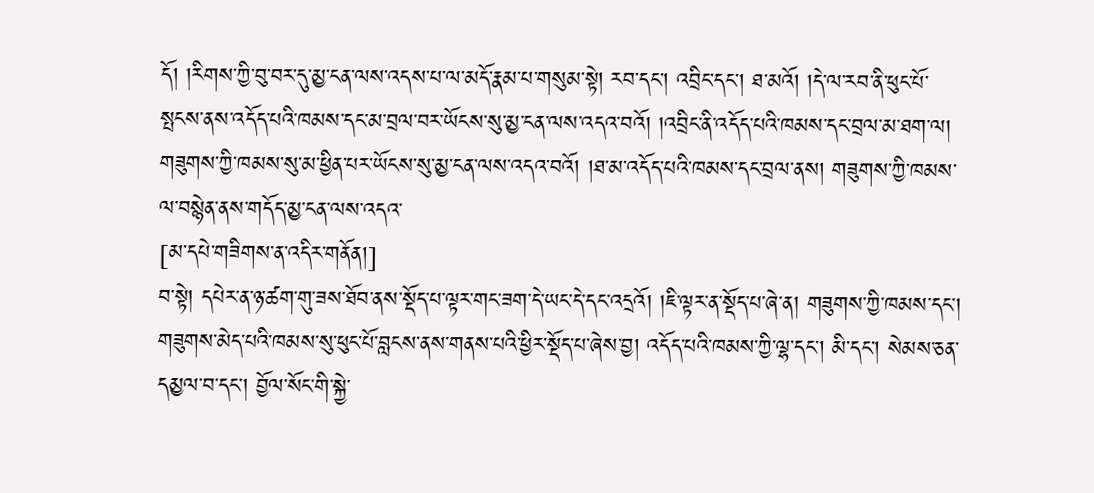དོ། །རིགས་ཀྱི་བུ་བར་དུ་མྱ་ངན་ལས་འདས་པ་ལ་མདོ་རྣམ་པ་གསུམ་སྟེ། རབ་དང་། འབྲིང་དང་། ཐ་མའོ། །དེ་ལ་རབ་ནི་ཕུང་པོ་སྤངས་ནས་འདོད་པའི་ཁམས་དང་མ་བྲལ་བར་ཡོངས་སུ་མྱ་ངན་ལས་འདའ་བའོ། །འབྲིང་ནི་འདོད་པའི་ཁམས་དང་བྲལ་མ་ཐག་ལ། གཟུགས་ཀྱི་ཁམས་སུ་མ་ཕྱིན་པར་ཡོངས་སུ་མྱ་ངན་ལས་འདའ་བའོ། །ཐ་མ་འདོད་པའི་ཁམས་དང་བྲལ་ནས། གཟུགས་ཀྱི་ཁམས་ལ་བསྙེན་ནས་གདོད་མྱ་ངན་ལས་འདའ་
[མ་དཔེ་གཟིགས་ན་འདིར་གནོན།]
བ་སྟེ། དཔེར་ན་ཉ་ཚག་གུ་ཟས་ཐོབ་ནས་སྡོད་པ་ལྟར་གང་ཟག་དེ་ཡང་དེ་དང་འདྲའོ། །ཇི་ལྟར་ན་སྡོད་པ་ཞེ་ན། གཟུགས་ཀྱི་ཁམས་དང་། གཟུགས་མེད་པའི་ཁམས་སུ་ཕུང་པོ་བླངས་ནས་གནས་པའི་ཕྱིར་སྡོད་པ་ཞེས་བྱ། འདོད་པའི་ཁམས་ཀྱི་ལྷ་དང་། མི་དང་། སེམས་ཅན་དམྱལ་བ་དང་། བྱོལ་སོང་གི་སྐྱེ་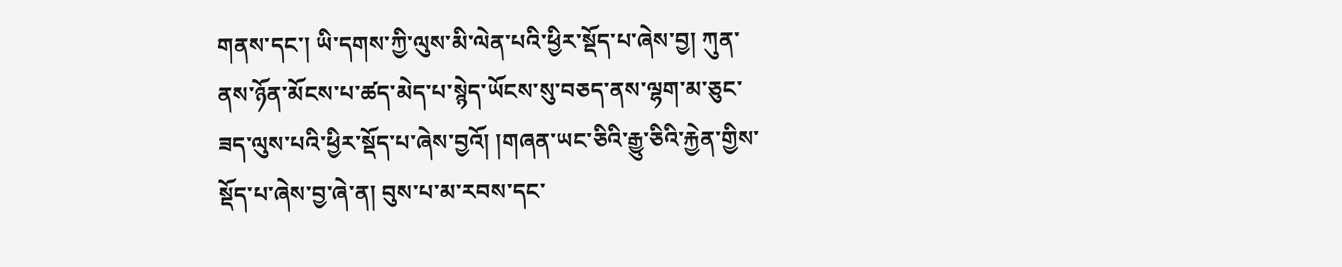གནས་དང་། ཡི་དགས་ཀྱི་ལུས་མི་ལེན་པའི་ཕྱིར་སྡོད་པ་ཞེས་བྱ། ཀུན་ནས་ཉོན་མོངས་པ་ཚད་མེད་པ་སྙེད་ཡོངས་སུ་བཅད་ནས་ལྷག་མ་ཅུང་ཟད་ལུས་པའི་ཕྱིར་སྡོད་པ་ཞེས་བྱའོ། །གཞན་ཡང་ཅིའི་རྒྱུ་ཅིའི་རྐྱེན་གྱིས་སྡོད་པ་ཞེས་བྱ་ཞེ་ན། བུས་པ་མ་རབས་དང་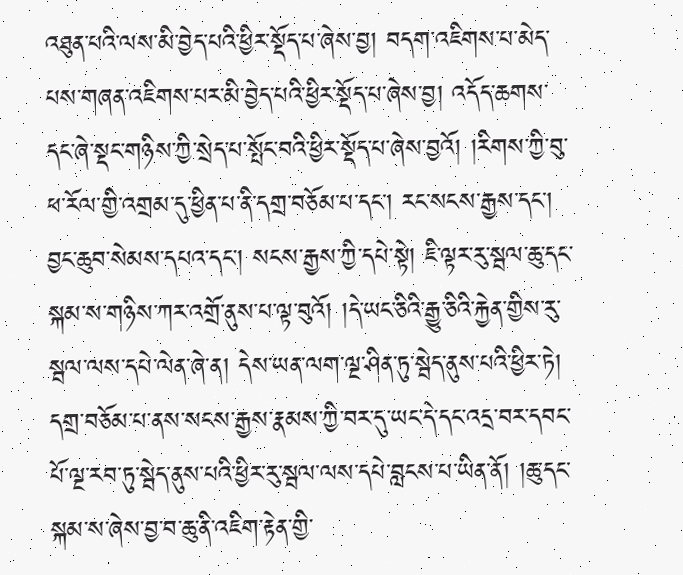འཐུན་པའི་ལས་མི་བྱེད་པའི་ཕྱིར་སྡོད་པ་ཞེས་བྱ། བདག་འཇིགས་པ་མེད་པས་གཞན་འཇིགས་པར་མི་བྱེད་པའི་ཕྱིར་སྡོད་པ་ཞེས་བྱ། འདོད་ཆགས་དང་ཞེ་སྡང་གཉིས་ཀྱི་སྲེད་པ་སྤོང་བའི་ཕྱིར་སྡོད་པ་ཞེས་བྱའོ། །རིགས་ཀྱི་བུ་ཕ་རོལ་གྱི་འགྲམ་དུ་ཕྱིན་པ་ནི་དགྲ་བཅོམ་པ་དང་། རང་སངས་རྒྱས་དང་། བྱང་ཆུབ་སེམས་དཔའ་དང་། སངས་རྒྱས་ཀྱི་དཔེ་སྟེ། ཇི་ལྟར་རུ་སྦལ་ཆུ་དང་སྐམ་ས་གཉིས་ཀར་འགྲོ་ནུས་པ་ལྟ་བུའོ། །དེ་ཡང་ཅིའི་རྒྱུ་ཅིའི་རྐྱེན་གྱིས་རུ་སྦལ་ལས་དཔེ་ལེན་ཞེ་ན། དེས་ཡན་ལག་ལྔ་ཤིན་ཏུ་སྦེད་ནུས་པའི་ཕྱིར་ཏེ། དགྲ་བཅོམ་པ་ནས་སངས་རྒྱས་རྣམས་ཀྱི་བར་དུ་ཡང་དེ་དང་འདྲ་བར་དབང་པོ་ལྔ་རབ་ཏུ་སྦེད་ནུས་པའི་ཕྱིར་རུ་སྦལ་ལས་དཔེ་བླངས་པ་ཡིན་ནོ། །ཆུ་དང་སྐམ་ས་ཞེས་བྱ་བ་ཆུ་ནི་འཇིག་རྟེན་གྱི་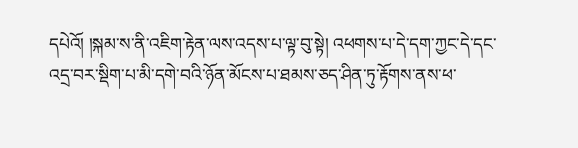དཔེའོ། །སྐམ་ས་ནི་འཇིག་རྟེན་ལས་འདས་པ་ལྟ་བུ་སྟེ། འཕགས་པ་དེ་དག་ཀྱང་དེ་དང་འདྲ་བར་སྡིག་པ་མི་དགེ་བའི་ཉོན་མོངས་པ་ཐམས་ཅད་ཤིན་ཏུ་རྟོགས་ནས་ཕ་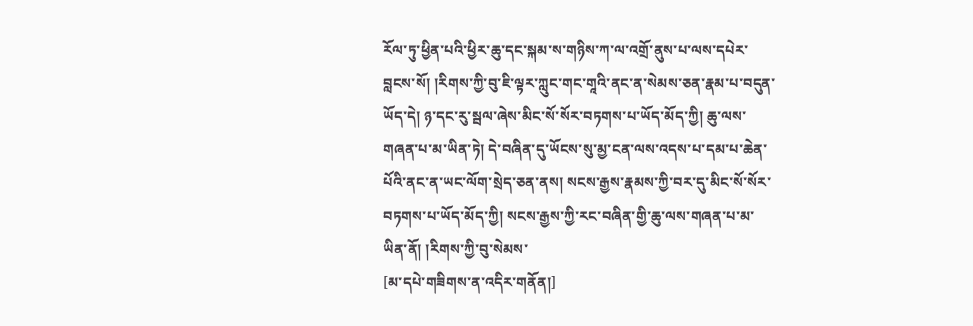རོལ་ཏུ་ཕྱིན་པའི་ཕྱིར་ཆུ་དང་སྐམ་ས་གཉིས་ཀ་ལ་འགྲོ་ནུས་པ་ལས་དཔེར་བླངས་སོ། །རིགས་ཀྱི་བུ་ཇི་ལྟར་ཀླུང་གང་གཱའི་ནང་ན་སེམས་ཅན་རྣམ་པ་བདུན་ཡོད་དེ། ཉ་དང་རུ་སྦལ་ཞེས་མིང་སོ་སོར་བཏགས་པ་ཡོད་མོད་ཀྱི། ཆུ་ལས་གཞན་པ་མ་ཡིན་ཏེ། དེ་བཞིན་དུ་ཡོངས་སུ་མྱ་ངན་ལས་འདས་པ་དམ་པ་ཆེན་པོའི་ནང་ན་ཡང་ལོག་སྲེད་ཅན་ནས། སངས་རྒྱས་རྣམས་ཀྱི་བར་དུ་མིང་སོ་སོར་བཏགས་པ་ཡོད་མོད་ཀྱི། སངས་རྒྱས་ཀྱི་རང་བཞིན་གྱི་ཆུ་ལས་གཞན་པ་མ་ཡིན་ནོ། །རིགས་ཀྱི་བུ་སེམས་
[མ་དཔེ་གཟིགས་ན་འདིར་གནོན།]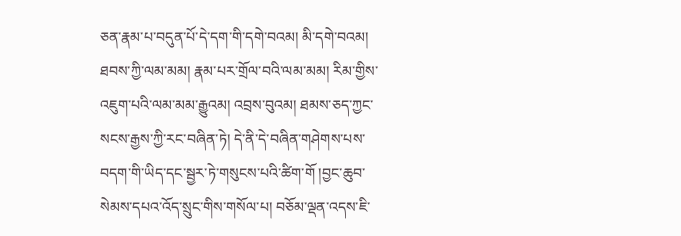ཅན་རྣམ་པ་བདུན་པོ་དེ་དག་གི་དགེ་བའམ། མི་དགེ་བའམ། ཐབས་ཀྱི་ལམ་མམ། རྣམ་པར་གྲོལ་བའི་ལམ་མམ། རིམ་གྱིས་འཇུག་པའི་ལམ་མམ་རྒྱུའམ། འབྲས་བུའམ། ཐམས་ཅད་ཀྱང་སངས་རྒྱས་ཀྱི་རང་བཞིན་ཏེ། དེ་ནི་དེ་བཞིན་གཤེགས་པས་བདག་གི་ཡིད་དང་སྦྱར་ཏེ་གསུངས་པའི་ཚིག་གོ །བྱང་ཆུབ་སེམས་དཔའ་འོད་སྲུང་གིས་གསོལ་པ། བཅོམ་ལྡན་འདས་ཇི་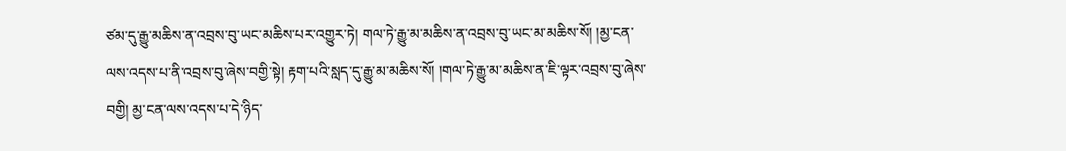ཙམ་དུ་རྒྱུ་མཆིས་ན་འབྲས་བུ་ཡང་མཆིས་པར་འགྱུར་ཏེ། གལ་ཏེ་རྒྱུ་མ་མཆིས་ན་འབྲས་བུ་ཡང་མ་མཆིས་སོ། །མྱ་ངན་ལས་འདས་པ་ནི་འབྲས་བུ་ཞེས་བགྱི་སྟེ། རྟག་པའི་སླད་དུ་རྒྱུ་མ་མཆིས་སོ། །གལ་ཏེ་རྒྱུ་མ་མཆིས་ན་ཇི་ལྟར་འབྲས་བུ་ཞེས་བགྱི། མྱ་ངན་ལས་འདས་པ་དེ་ཉིད་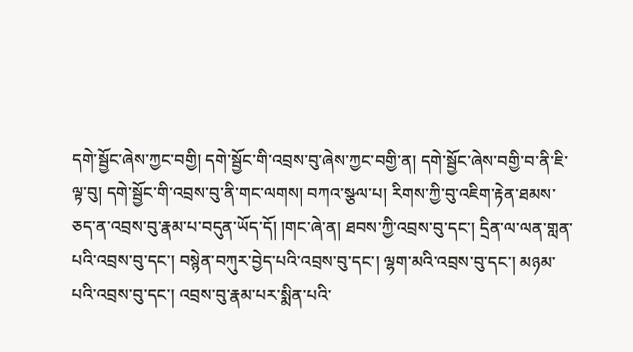དགེ་སྦྱོང་ཞེས་ཀྱང་བགྱི། དགེ་སྦྱོང་གི་འབྲས་བུ་ཞེས་ཀྱང་བགྱི་ན། དགེ་སྦྱོང་ཞེས་བགྱི་བ་ནི་ཇི་ལྟ་བུ། དགེ་སྦྱོང་གི་འབྲས་བུ་ནི་གང་ལགས། བཀའ་སྩལ་པ། རིགས་ཀྱི་བུ་འཇིག་རྟེན་ཐམས་ཅད་ན་འབྲས་བུ་རྣམ་པ་བདུན་ཡོད་དོ། །གང་ཞེ་ན། ཐབས་ཀྱི་འབྲས་བུ་དང་། དྲིན་ལ་ལན་གླན་པའི་འབྲས་བུ་དང་། བསྙེན་བཀུར་བྱེད་པའི་འབྲས་བུ་དང་། ལྷག་མའི་འབྲས་བུ་དང་། མཉམ་པའི་འབྲས་བུ་དང་། འབྲས་བུ་རྣམ་པར་སྨིན་པའི་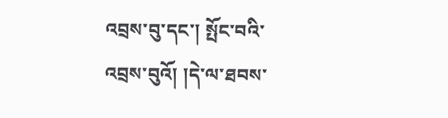འབྲས་བུ་དང་། སྤོང་བའི་འབྲས་བུའོ། །དེ་ལ་ཐབས་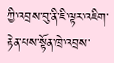ཀྱི་འབྲས་བུ་ནི་ཇི་ལྟར་འཇིག་རྟེན་པས་སྟོན་ཁྲེ་འབྲས་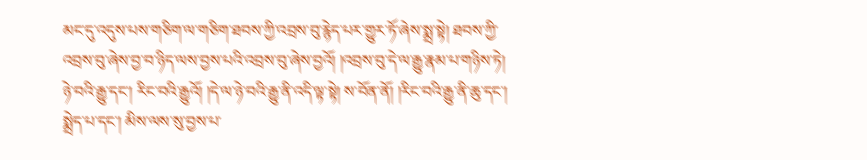མང་དུ་འདུས་པས་གཅིག་ལ་གཅིག་ཐབས་ཀྱི་འབྲས་བུ་རྙེད་པར་གྱུར་ཏོ་ཞེས་སྨྲ་སྟེ། ཐབས་ཀྱི་འབྲས་བུ་ཞེས་བྱ་བ་ཉིད་ལས་བྱས་པའི་འབྲས་བུ་ཞེས་བྱའོ། །འབྲས་བུ་དེ་ལ་རྒྱུ་རྣམ་པ་གཉིས་ཏེ། ཉེ་བའི་རྒྱུ་དང་། རིང་བའི་རྒྱུའོ། །དེ་ལ་ཉེ་བའི་རྒྱུ་ནི་འདི་ལྟ་སྟེ། ས་བོན་ནོ། །རིང་བའི་རྒྱུ་ནི་ཆུ་དང་། སྨྲེད་པ་དང་། མིས་ལས་སུ་བྱས་པ་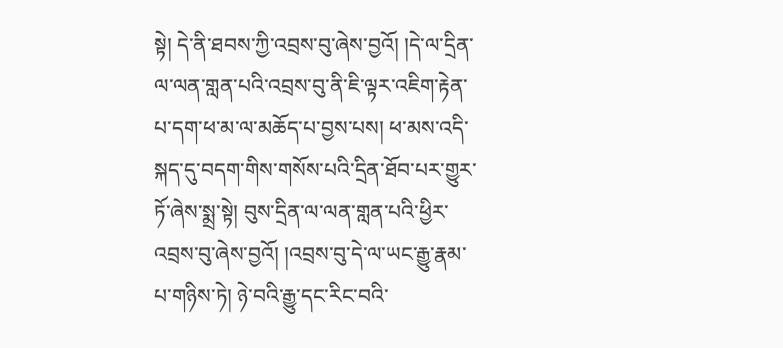སྟེ། དེ་ནི་ཐབས་ཀྱི་འབྲས་བུ་ཞེས་བྱའོ། །དེ་ལ་དྲིན་ལ་ལན་གླན་པའི་འབྲས་བུ་ནི་ཇི་ལྟར་འཇིག་རྟེན་པ་དག་ཕ་མ་ལ་མཆོད་པ་བྱས་པས། ཕ་མས་འདི་སྐད་དུ་བདག་གིས་གསོས་པའི་དྲིན་ཐོབ་པར་གྱུར་ཏོ་ཞེས་སྨྲ་སྟེ། བུས་དྲིན་ལ་ལན་གླན་པའི་ཕྱིར་འབྲས་བུ་ཞེས་བྱའོ། །འབྲས་བུ་དེ་ལ་ཡང་རྒྱུ་རྣམ་པ་གཉིས་ཏེ། ཉེ་བའི་རྒྱུ་དང་རིང་བའི་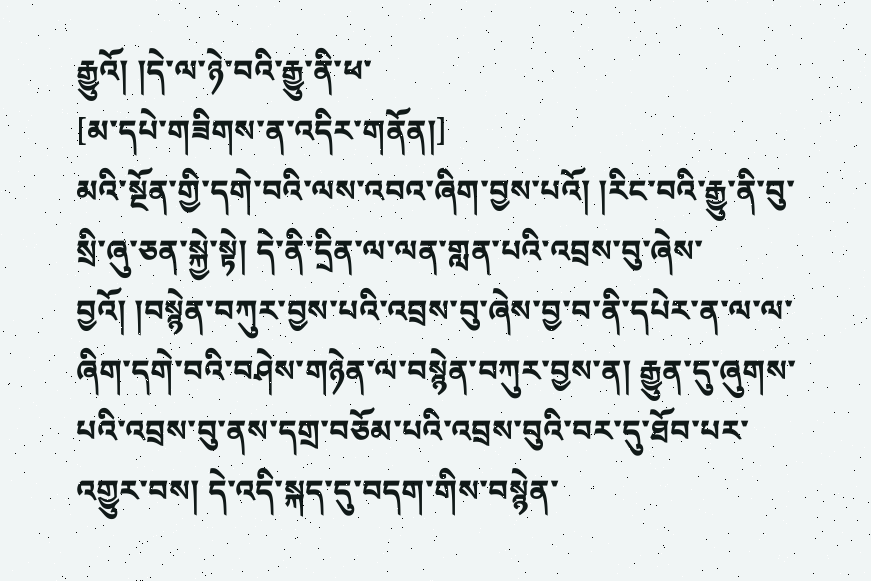རྒྱུའོ། །དེ་ལ་ཉེ་བའི་རྒྱུ་ནི་ཕ་
[མ་དཔེ་གཟིགས་ན་འདིར་གནོན།]
མའི་སྔོན་གྱི་དགེ་བའི་ལས་འབའ་ཞིག་བྱས་པའོ། །རིང་བའི་རྒྱུ་ནི་བུ་སྲི་ཞུ་ཅན་སྐྱེ་སྟེ། དེ་ནི་དྲིན་ལ་ལན་གླན་པའི་འབྲས་བུ་ཞེས་བྱའོ། །བསྙེན་བཀུར་བྱས་པའི་འབྲས་བུ་ཞེས་བྱ་བ་ནི་དཔེར་ན་ལ་ལ་ཞིག་དགེ་བའི་བཤེས་གཉེན་ལ་བསྙེན་བཀུར་བྱས་ན། རྒྱུན་དུ་ཞུགས་པའི་འབྲས་བུ་ནས་དགྲ་བཅོམ་པའི་འབྲས་བུའི་བར་དུ་ཐོབ་པར་འགྱུར་བས། དེ་འདི་སྐད་དུ་བདག་གིས་བསྙེན་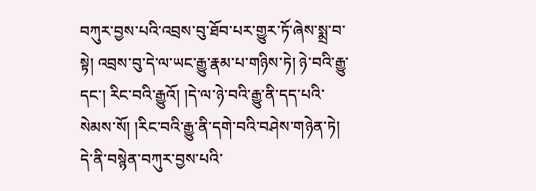བཀུར་བྱས་པའི་འབྲས་བུ་ཐོབ་པར་གྱུར་ཏོ་ཞེས་སྨྲ་བ་སྟེ། འབྲས་བུ་དེ་ལ་ཡང་རྒྱུ་རྣམ་པ་གཉིས་ཏེ། ཉེ་བའི་རྒྱུ་དང་། རིང་བའི་རྒྱུའོ། །དེ་ལ་ཉེ་བའི་རྒྱུ་ནི་དད་པའི་སེམས་སོ། །རིང་བའི་རྒྱུ་ནི་དགེ་བའི་བཤེས་གཉེན་ཏེ། དེ་ནི་བསྙེན་བཀུར་བྱས་པའི་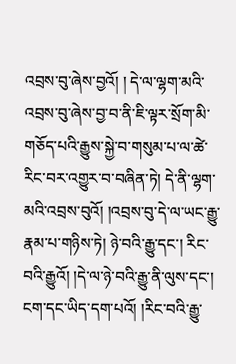འབྲས་བུ་ཞེས་བྱའོ། ། དེ་ལ་ལྷག་མའི་འབྲས་བུ་ཞེས་བྱ་བ་ནི་ཇི་ལྟར་སྲོག་མི་གཅོད་པའི་རྒྱུས་སྐྱེ་བ་གསུམ་པ་ལ་ཚེ་རིང་བར་འགྱུར་བ་བཞིན་ཏེ། དེ་ནི་ལྷག་མའི་འབྲས་བུའོ། །འབྲས་བུ་དེ་ལ་ཡང་རྒྱུ་རྣམ་པ་གཉིས་ཏེ། ཉེ་བའི་རྒྱུ་དང་། རིང་བའི་རྒྱུའོ། །དེ་ལ་ཉེ་བའི་རྒྱུ་ནི་ལུས་དང་། ངག་དང་ཡིད་དག་པའོ། །རིང་བའི་རྒྱུ་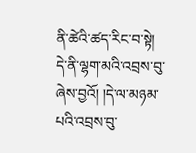ནི་ཚེའི་ཚད་རིང་བ་སྟེ། དེ་ནི་ལྷག་མའི་འབྲས་བུ་ཞེས་བྱའོ། །དེ་ལ་མཉམ་པའི་འབྲས་བུ་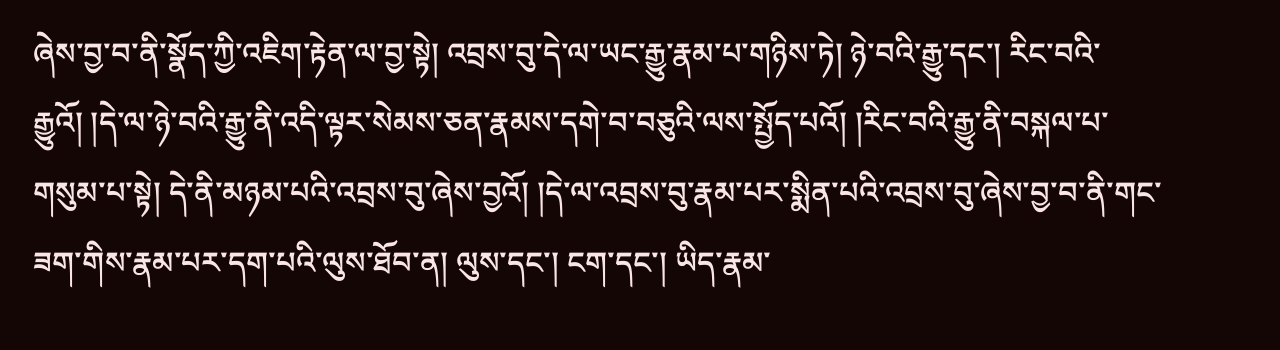ཞེས་བྱ་བ་ནི་སྣོད་ཀྱི་འཇིག་རྟེན་ལ་བྱ་སྟེ། འབྲས་བུ་དེ་ལ་ཡང་རྒྱུ་རྣམ་པ་གཉིས་ཏེ། ཉེ་བའི་རྒྱུ་དང་། རིང་བའི་རྒྱུའོ། །དེ་ལ་ཉེ་བའི་རྒྱུ་ནི་འདི་ལྟར་སེམས་ཅན་རྣམས་དགེ་བ་བཅུའི་ལས་སྤྱོད་པའོ། །རིང་བའི་རྒྱུ་ནི་བསྐལ་པ་གསུམ་པ་སྟེ། དེ་ནི་མཉམ་པའི་འབྲས་བུ་ཞེས་བྱའོ། །དེ་ལ་འབྲས་བུ་རྣམ་པར་སྨིན་པའི་འབྲས་བུ་ཞེས་བྱ་བ་ནི་གང་ཟག་གིས་རྣམ་པར་དག་པའི་ལུས་ཐོབ་ན། ལུས་དང་། ངག་དང་། ཡིད་རྣམ་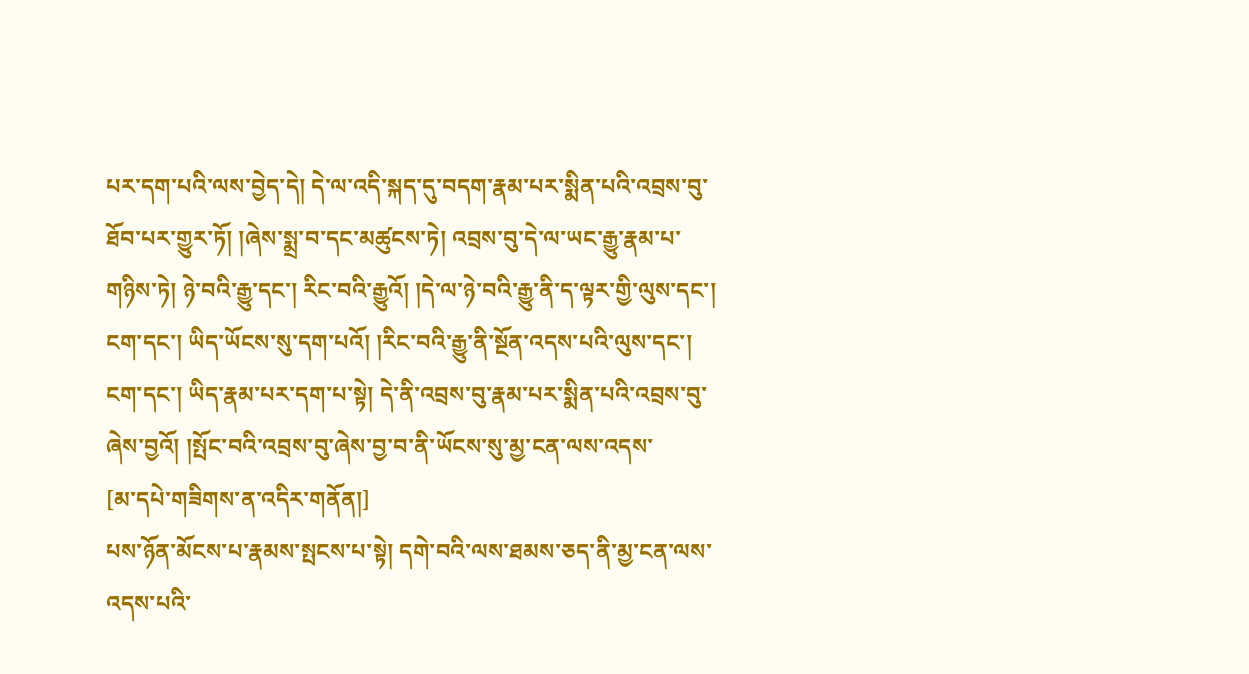པར་དག་པའི་ལས་བྱེད་དེ། དེ་ལ་འདི་སྐད་དུ་བདག་རྣམ་པར་སྨིན་པའི་འབྲས་བུ་ཐོབ་པར་གྱུར་ཏོ། །ཞེས་སྨྲ་བ་དང་མཚུངས་ཏེ། འབྲས་བུ་དེ་ལ་ཡང་རྒྱུ་རྣམ་པ་གཉིས་ཏེ། ཉེ་བའི་རྒྱུ་དང་། རིང་བའི་རྒྱུའོ། །དེ་ལ་ཉེ་བའི་རྒྱུ་ནི་ད་ལྟར་གྱི་ལུས་དང་། ངག་དང་། ཡིད་ཡོངས་སུ་དག་པའོ། །རིང་བའི་རྒྱུ་ནི་སྔོན་འདས་པའི་ལུས་དང་། ངག་དང་། ཡིད་རྣམ་པར་དག་པ་སྟེ། དེ་ནི་འབྲས་བུ་རྣམ་པར་སྨིན་པའི་འབྲས་བུ་ཞེས་བྱའོ། །སྤོང་བའི་འབྲས་བུ་ཞེས་བྱ་བ་ནི་ཡོངས་སུ་མྱ་ངན་ལས་འདས་
[མ་དཔེ་གཟིགས་ན་འདིར་གནོན།]
པས་ཉོན་མོངས་པ་རྣམས་སྤངས་པ་སྟེ། དགེ་བའི་ལས་ཐམས་ཅད་ནི་མྱ་ངན་ལས་འདས་པའི་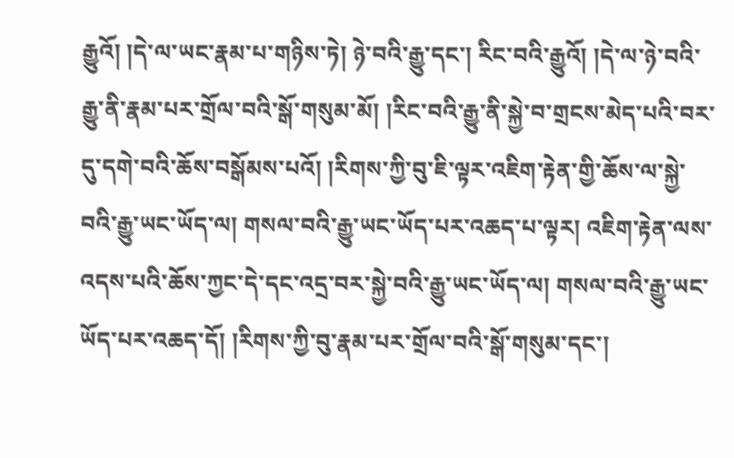རྒྱུའོ། །དེ་ལ་ཡང་རྣམ་པ་གཉིས་ཏེ། ཉེ་བའི་རྒྱུ་དང་། རིང་བའི་རྒྱུའོ། །དེ་ལ་ཉེ་བའི་རྒྱུ་ནི་རྣམ་པར་གྲོལ་བའི་སྒོ་གསུམ་མོ། །རིང་བའི་རྒྱུ་ནི་སྐྱེ་བ་གྲངས་མེད་པའི་བར་དུ་དགེ་བའི་ཆོས་བསྒོམས་པའོ། །རིགས་ཀྱི་བུ་ཇི་ལྟར་འཇིག་རྟེན་གྱི་ཆོས་ལ་སྐྱེ་བའི་རྒྱུ་ཡང་ཡོད་ལ། གསལ་བའི་རྒྱུ་ཡང་ཡོད་པར་འཆད་པ་ལྟར། འཇིག་རྟེན་ལས་འདས་པའི་ཆོས་ཀྱང་དེ་དང་འདྲ་བར་སྐྱེ་བའི་རྒྱུ་ཡང་ཡོད་ལ། གསལ་བའི་རྒྱུ་ཡང་ཡོད་པར་འཆད་དོ། །རིགས་ཀྱི་བུ་རྣམ་པར་གྲོལ་བའི་སྒོ་གསུམ་དང་།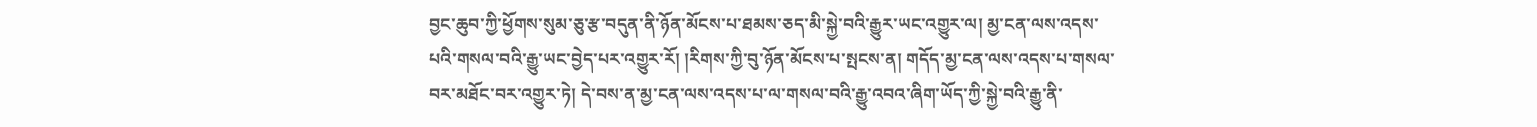བྱང་ཆུབ་ཀྱི་ཕྱོགས་སུམ་ཅུ་རྩ་བདུན་ནི་ཉོན་མོངས་པ་ཐམས་ཅད་མི་སྐྱེ་བའི་རྒྱུར་ཡང་འགྱུར་ལ། མྱ་ངན་ལས་འདས་པའི་གསལ་བའི་རྒྱུ་ཡང་བྱེད་པར་འགྱུར་རོ། །རིགས་ཀྱི་བུ་ཉོན་མོངས་པ་སྤངས་ན། གདོད་མྱ་ངན་ལས་འདས་པ་གསལ་བར་མཐོང་བར་འགྱུར་ཏེ། དེ་བས་ན་མྱ་ངན་ལས་འདས་པ་ལ་གསལ་བའི་རྒྱུ་འབའ་ཞིག་ཡོད་ཀྱི་སྐྱེ་བའི་རྒྱུ་ནི་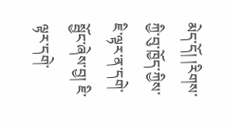མེད་དོ། །རིགས་ཀྱི་བུ་ཁྱོད་ཀྱིས་ཇི་ལྟར་ན་དགེ་སྦྱོང་ཞེས་བྱ། ཇི་ལྟར་དགེ་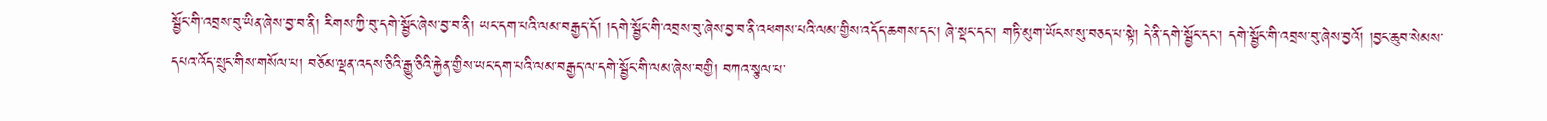སྦྱོང་གི་འབྲས་བུ་ཡིན་ཞེས་བྱ་བ་ནི། རིགས་ཀྱི་བུ་དགེ་སྦྱོང་ཞེས་བྱ་བ་ནི། ཡང་དག་པའི་ལམ་བརྒྱད་དོ། །དགེ་སྦྱོང་གི་འབྲས་བུ་ཞེས་བྱ་བ་ནི་འཕགས་པའི་ལམ་གྱིས་འདོད་ཆགས་དང་། ཞེ་སྡང་དང་། གཏི་མུག་ཡོངས་སུ་བཅད་པ་སྟེ། དེ་ནི་དགེ་སྦྱོང་དང་། དགེ་སྦྱོང་གི་འབྲས་བུ་ཞེས་བྱའོ། །བྱང་ཆུབ་སེམས་དཔའ་འོད་སྲུང་གིས་གསོལ་པ། བཅོམ་ལྡན་འདས་ཅིའི་རྒྱུ་ཅིའི་རྐྱེན་གྱིས་ཡང་དག་པའི་ལམ་བརྒྱད་ལ་དགེ་སྦྱོང་གི་ལམ་ཞེས་བགྱི། བཀའ་སྩལ་པ་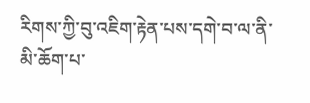རིགས་ཀྱི་བུ་འཇིག་རྟེན་པས་དགེ་བ་ལ་ནི་མི་ཆོག་པ་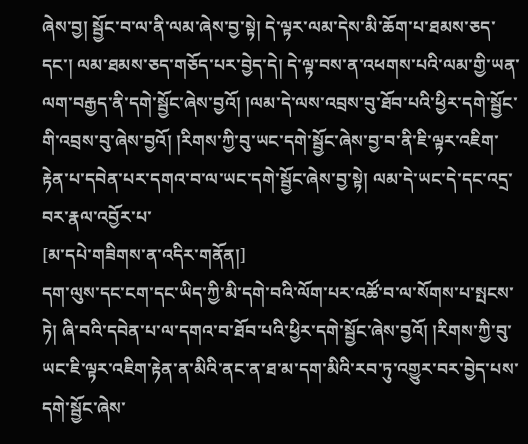ཞེས་བྱ། སྦྱོང་བ་ལ་ནི་ལམ་ཞེས་བྱ་སྟེ། དེ་ལྟར་ལམ་དེས་མི་ཆོག་པ་ཐམས་ཅད་དང་། ལམ་ཐམས་ཅད་གཅོད་པར་བྱེད་དེ། དེ་ལྟ་བས་ན་འཕགས་པའི་ལམ་གྱི་ཡན་ལག་བརྒྱད་ནི་དགེ་སྦྱོང་ཞེས་བྱའོ། །ལམ་དེ་ལས་འབྲས་བུ་ཐོབ་པའི་ཕྱིར་དགེ་སྦྱོང་གི་འབྲས་བུ་ཞེས་བྱའོ། །རིགས་ཀྱི་བུ་ཡང་དགེ་སྦྱོང་ཞེས་བྱ་བ་ནི་ཇི་ལྟར་འཇིག་རྟེན་པ་དབེན་པར་དགའ་བ་ལ་ཡང་དགེ་སྦྱོང་ཞེས་བྱ་སྟེ། ལམ་དེ་ཡང་དེ་དང་འདྲ་བར་རྣལ་འབྱོར་པ་
[མ་དཔེ་གཟིགས་ན་འདིར་གནོན།]
དག་ལུས་དང་ངག་དང་ཡིད་ཀྱི་མི་དགེ་བའི་ལོག་པར་འཚོ་བ་ལ་སོགས་པ་སྤངས་ཏེ། ཞི་བའི་དབེན་པ་ལ་དགའ་བ་ཐོབ་པའི་ཕྱིར་དགེ་སྦྱོང་ཞེས་བྱའོ། །རིགས་ཀྱི་བུ་ཡང་ཇི་ལྟར་འཇིག་རྟེན་ན་མིའི་ནང་ན་ཐ་མ་དག་མིའི་རབ་ཏུ་འགྱུར་བར་བྱེད་པས་དགེ་སྦྱོང་ཞེས་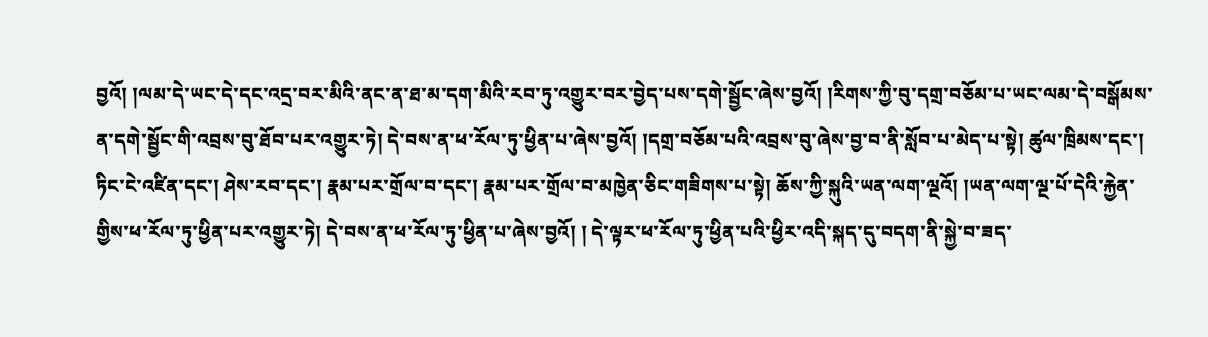བྱའོ། །ལམ་དེ་ཡང་དེ་དང་འདྲ་བར་མིའི་ནང་ན་ཐ་མ་དག་མིའི་རབ་ཏུ་འགྱུར་བར་བྱེད་པས་དགེ་སྦྱོང་ཞེས་བྱའོ། །རིགས་ཀྱི་བུ་དགྲ་བཅོམ་པ་ཡང་ལམ་དེ་བསྒོམས་ན་དགེ་སྦྱོང་གི་འབྲས་བུ་ཐོབ་པར་འགྱུར་ཏེ། དེ་བས་ན་ཕ་རོལ་ཏུ་ཕྱིན་པ་ཞེས་བྱའོ། །དགྲ་བཅོམ་པའི་འབྲས་བུ་ཞེས་བྱ་བ་ནི་སློབ་པ་མེད་པ་སྟེ། ཚུལ་ཁྲིམས་དང་། ཏིང་ངེ་འཛིན་དང་། ཤེས་རབ་དང་། རྣམ་པར་གྲོལ་བ་དང་། རྣམ་པར་གྲོལ་བ་མཁྱེན་ཅིང་གཟིགས་པ་སྟེ། ཆོས་ཀྱི་སྐུའི་ཡན་ལག་ལྔའོ། །ཡན་ལག་ལྔ་པོ་དེའི་རྐྱེན་གྱིས་ཕ་རོལ་ཏུ་ཕྱིན་པར་འགྱུར་ཏེ། དེ་བས་ན་ཕ་རོལ་ཏུ་ཕྱིན་པ་ཞེས་བྱའོ། ། དེ་ལྟར་ཕ་རོལ་ཏུ་ཕྱིན་པའི་ཕྱིར་འདི་སྐད་དུ་བདག་ནི་སྐྱེ་བ་ཟད་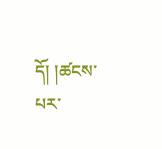དོ། །ཚངས་པར་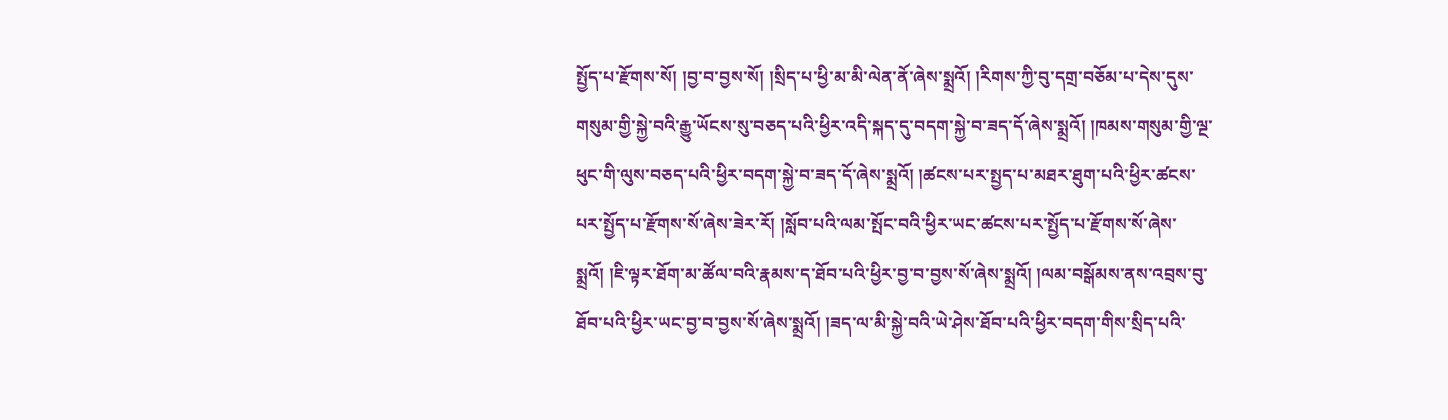སྤྱོད་པ་རྫོགས་སོ། །བྱ་བ་བྱས་སོ། །སྲིད་པ་ཕྱི་མ་མི་ལེན་ནོ་ཞེས་སྨྲའོ། །རིགས་ཀྱི་བུ་དགྲ་བཅོམ་པ་དེས་དུས་གསུམ་གྱི་སྐྱེ་བའི་རྒྱུ་ཡོངས་སུ་བཅད་པའི་ཕྱིར་འདི་སྐད་དུ་བདག་སྐྱེ་བ་ཟད་དོ་ཞེས་སྨྲའོ། །ཁམས་གསུམ་གྱི་ལྔ་ཕུང་གི་ལུས་བཅད་པའི་ཕྱིར་བདག་སྐྱེ་བ་ཟད་དོ་ཞེས་སྨྲའོ། །ཚངས་པར་སྤྱད་པ་མཐར་ཐུག་པའི་ཕྱིར་ཚངས་པར་སྤྱོད་པ་རྫོགས་སོ་ཞེས་ཟེར་རོ། །སློབ་པའི་ལམ་སྤོང་བའི་ཕྱིར་ཡང་ཚངས་པར་སྤྱོད་པ་རྫོགས་སོ་ཞེས་སྨྲའོ། །ཇི་ལྟར་ཐོག་མ་ཚོལ་བའི་རྣམས་ད་ཐོབ་པའི་ཕྱིར་བྱ་བ་བྱས་སོ་ཞེས་སྨྲའོ། །ལམ་བསྒོམས་ནས་འབྲས་བུ་ཐོབ་པའི་ཕྱིར་ཡང་བྱ་བ་བྱས་སོ་ཞེས་སྨྲའོ། །ཟད་ལ་མི་སྐྱེ་བའི་ཡེ་ཤེས་ཐོབ་པའི་ཕྱིར་བདག་གིས་སྲིད་པའི་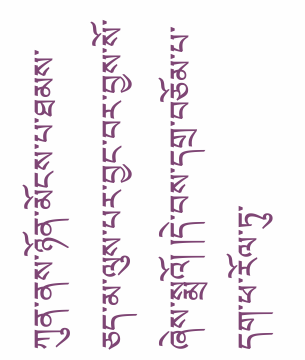ཀུན་ནས་ཉོན་མོངས་པ་ཐམས་ཅད་མ་ལུས་པར་བྱང་བར་བྱས་སོ་ཞེས་སྨྲའོ། །དེ་བས་དགྲ་བཅོམ་པ་དག་ཕ་རོལ་ཏུ་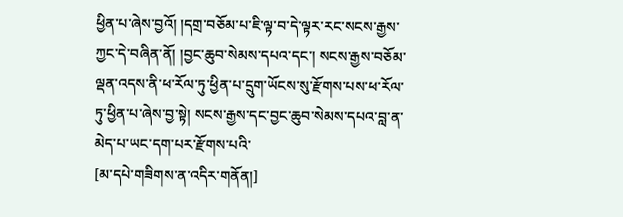ཕྱིན་པ་ཞེས་བྱའོ། །དགྲ་བཅོམ་པ་ཇི་ལྟ་བ་དེ་ལྟར་རང་སངས་རྒྱས་ཀྱང་དེ་བཞིན་ནོ། །བྱང་ཆུབ་སེམས་དཔའ་དང་། སངས་རྒྱས་བཅོམ་ལྡན་འདས་ནི་ཕ་རོལ་ཏུ་ཕྱིན་པ་དྲུག་ཡོངས་སུ་རྫོགས་པས་ཕ་རོལ་ཏུ་ཕྱིན་པ་ཞེས་བྱ་སྟེ། སངས་རྒྱས་དང་བྱང་ཆུབ་སེམས་དཔའ་བླ་ན་མེད་པ་ཡང་དག་པར་རྫོགས་པའི་
[མ་དཔེ་གཟིགས་ན་འདིར་གནོན།]